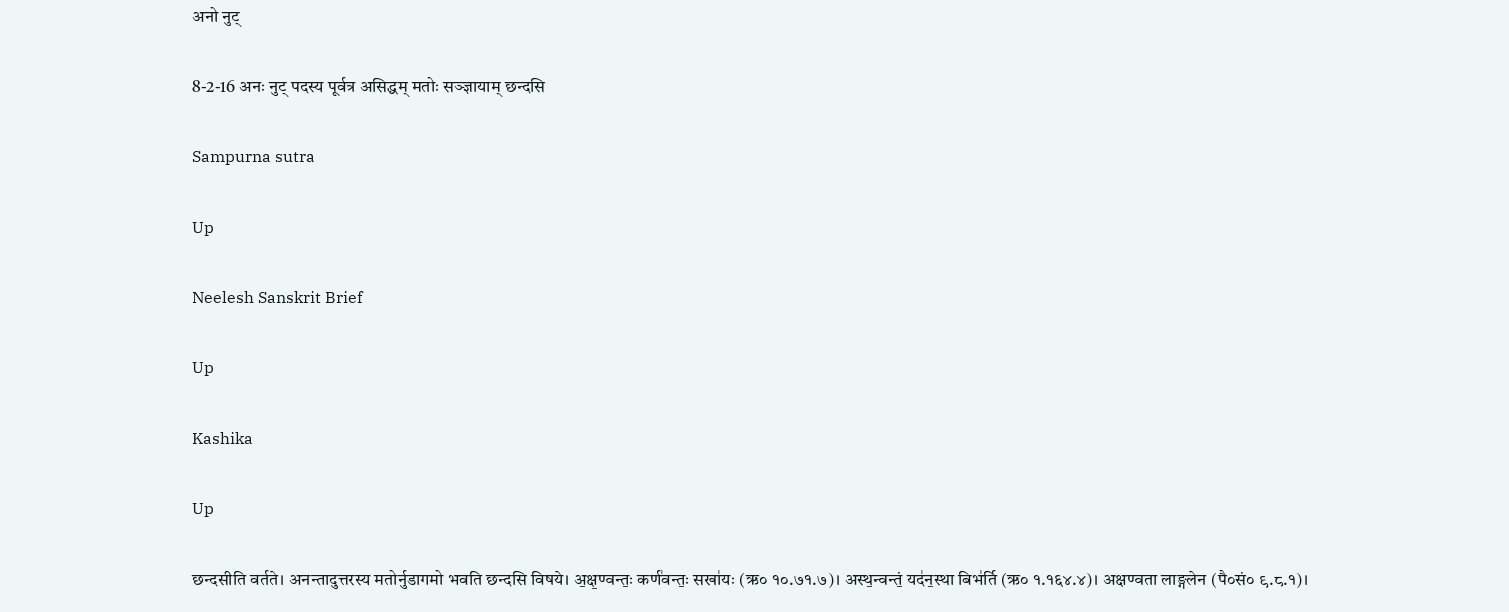अनो नुट्

8-2-16 अनः नुट् पदस्य पूर्वत्र असिद्धम् मतोः सञ्ज्ञायाम् छन्दसि

Sampurna sutra

Up

Neelesh Sanskrit Brief

Up

Kashika

Up

छन्दसीति वर्तते। अनन्तादुत्तरस्य मतोर्नुडागमो भवति छन्दसि विषये। अ॒क्ष॒ण्वन्तः॒ कर्ण॑वन्तः॒ सखा॑यः (ऋ० १०.७१.७)। अस्थ॒न्वन्तं॒ यद॑न॒स्था बिभ॑र्ति (ऋ० १.१६४.४)। अक्षण्वता लाङ्गलेन (पै०सं० ९.८.१)।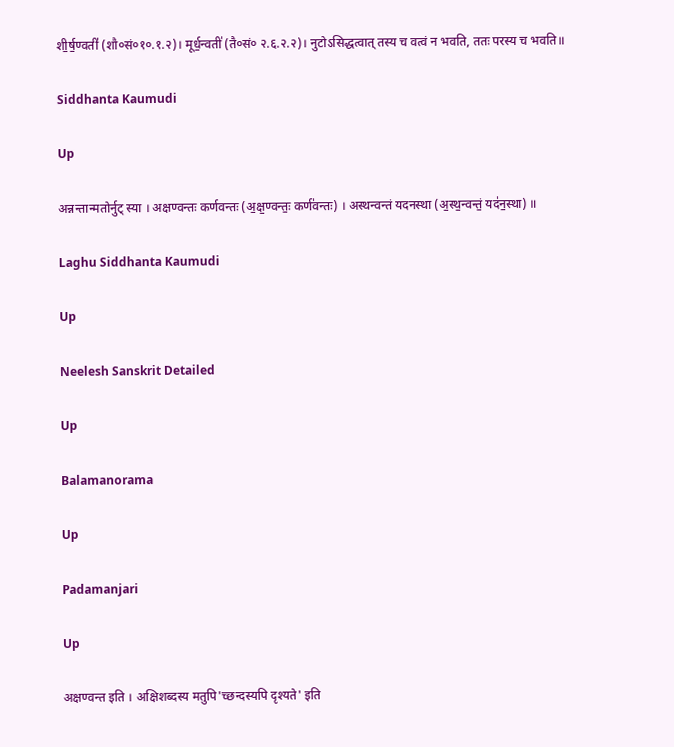शी॒र्ष॒ण्वती॑ (शौ०सं०१०.१.२)। मूर्ध॒न्वती॑ (तै०सं० २.६.२.२)। नुटोऽसिद्धत्वात् तस्य च वत्वं न भवति, ततः परस्य च भवति॥

Siddhanta Kaumudi

Up

अन्नन्तान्मतोर्नुट् स्या । अक्षण्वन्तः कर्णवन्तः (अ॒क्ष॒ण्वन्तः॒ कर्ण॑वन्तः) । अस्थन्वन्तं यदनस्था (अ॒स्थ॒न्वन्तं॒ यद॑न॒स्था) ॥

Laghu Siddhanta Kaumudi

Up

Neelesh Sanskrit Detailed

Up

Balamanorama

Up

Padamanjari

Up

अक्षण्वन्त इति । अक्षिशब्दस्य मतुपि'च्छन्दस्यपि दृश्यते' इति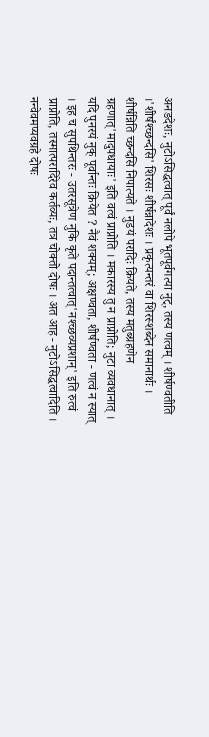अनङदेशः, नुटोऽसिद्धत्वात् पूर्वं नलोपे भूतपूर्वगत्या नुट्, तस्य णत्वम् । शीर्षण्वतीति ।'शीर्षंश्च्छन्दसि' शिरसः शीर्षन्नादेशः । प्रकृत्यन्तरं वा शिरस्शब्देन समानार्थः । शीर्षन्निति च्छन्दसि निपात्यते । नुडयं परादिः क्रियते, तस्य मतुब्ग्रहणेन ग्रहणात्'मादुपधायाः' इति वत्वं प्राप्नोति । मकारस्य तु न प्राप्नोति; नुटा व्यवधानात् । यदि पुनरयं नुक् पूर्वान्तः क्रियेत ? नैवं शक्यम्; अक्षण्वता, शीर्षण्वता - णत्वं न स्यात् । इह च सुपथिन्तरः - उतरसूत्रेण नुकि कृते पदान्तत्वात्'नश्च्छव्यप्रशान्' इति रुत्वं प्राप्नोति, तस्मात्परादिरेव कर्तव्यः, तत्र चोक्तो दोषः । अत आह - नुटोऽसिद्धत्वादिति । नन्वेवमप्यवग्रहे दोषः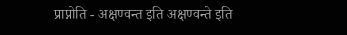प्राप्नोति - अक्षण्वन्त इति अक्षण्वन्ते इति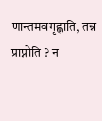णान्तमवगृह्णाति, तन्न प्राप्नोति ? न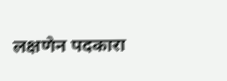लक्षणेन पदकारा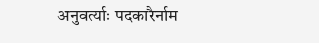अनुवर्त्याः पदकारैर्नाम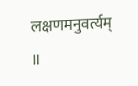लक्षणमनुवर्त्यम् ॥